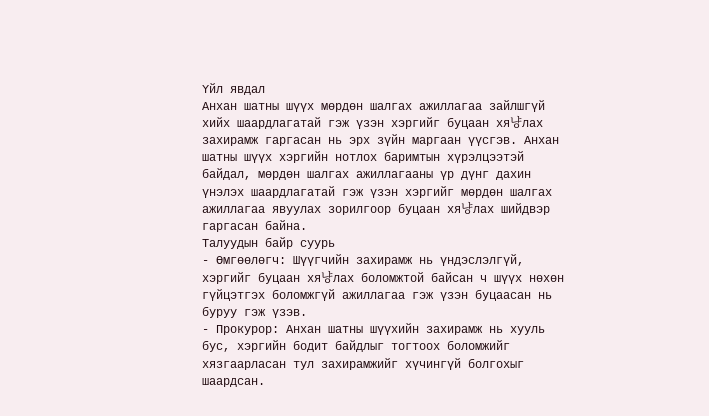Үйл явдал
Анхан шатны шүүх мөрдөн шалгах ажиллагаа зайлшгүй хийх шаардлагатай гэж үзэн хэргийг буцаан хя냥лах захирамж гаргасан нь эрх зүйн маргаан үүсгэв. Анхан шатны шүүх хэргийн нотлох баримтын хүрэлцээтэй байдал, мөрдөн шалгах ажиллагааны үр дүнг дахин үнэлэх шаардлагатай гэж үзэн хэргийг мөрдөн шалгах ажиллагаа явуулах зорилгоор буцаан хя냥лах шийдвэр гаргасан байна.
Талуудын байр суурь
- Өмгөөлөгч: Шүүгчийн захирамж нь үндэслэлгүй, хэргийг буцаан хя냥лах боломжтой байсан ч шүүх нөхөн гүйцэтгэх боломжгүй ажиллагаа гэж үзэн буцаасан нь буруу гэж үзэв.
- Прокурор: Анхан шатны шүүхийн захирамж нь хууль бус, хэргийн бодит байдлыг тогтоох боломжийг хязгаарласан тул захирамжийг хүчингүй болгохыг шаардсан.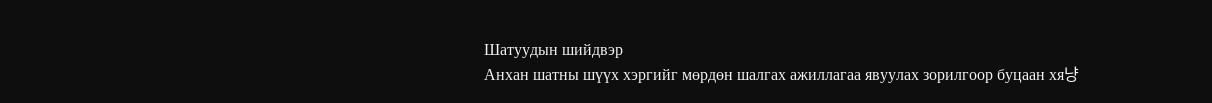Шатуудын шийдвэр
Анхан шатны шүүх хэргийг мөрдөн шалгах ажиллагаа явуулах зорилгоор буцаан хя냥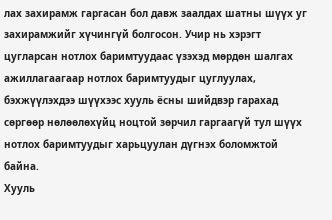лах захирамж гаргасан бол давж заалдах шатны шүүх уг захирамжийг хүчингүй болгосон. Учир нь хэрэгт цугларсан нотлох баримтуудаас үзэхэд мөрдөн шалгах ажиллагаагаар нотлох баримтуудыг цуглуулах, бэхжүүлэхдээ шүүхээс хууль ёсны шийдвэр гарахад сөргөөр нөлөөлөхүйц ноцтой зөрчил гаргаагүй тул шүүх нотлох баримтуудыг харьцуулан дүгнэх боломжтой байна.
Хууль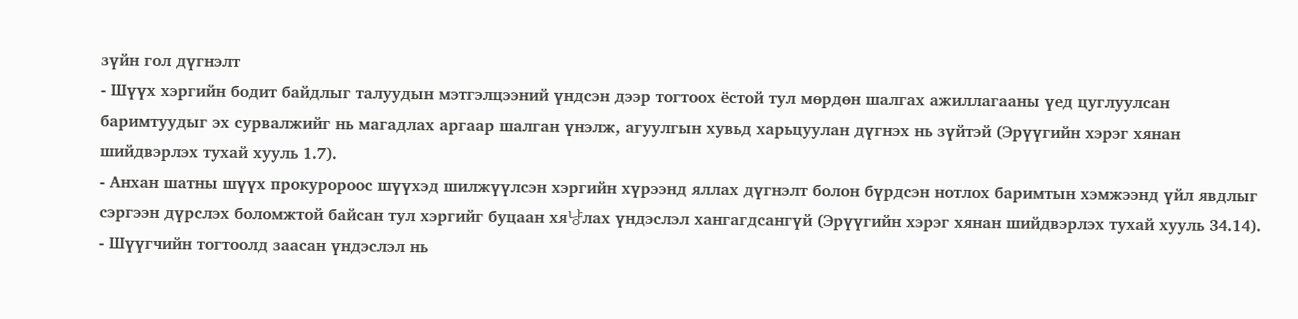зүйн гол дүгнэлт
- Шүүх хэргийн бодит байдлыг талуудын мэтгэлцээний үндсэн дээр тогтоох ёстой тул мөрдөн шалгах ажиллагааны үед цуглуулсан баримтуудыг эх сурвалжийг нь магадлах аргаар шалган үнэлж, агуулгын хувьд харьцуулан дүгнэх нь зүйтэй (Эрүүгийн хэрэг хянан шийдвэрлэх тухай хууль 1.7).
- Анхан шатны шүүх прокуророос шүүхэд шилжүүлсэн хэргийн хүрээнд яллах дүгнэлт болон бүрдсэн нотлох баримтын хэмжээнд үйл явдлыг сэргээн дүрслэх боломжтой байсан тул хэргийг буцаан хя냥лах үндэслэл хангагдсангүй (Эрүүгийн хэрэг хянан шийдвэрлэх тухай хууль 34.14).
- Шүүгчийн тогтоолд заасан үндэслэл нь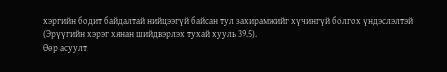хэргийн бодит байдалтай нийцээгүй байсан тул захирамжийг хүчингүй болгох үндэслэлтэй (Эрүүгийн хэрэг хянан шийдвэрлэх тухай хууль 39.5).
Өөр асуулт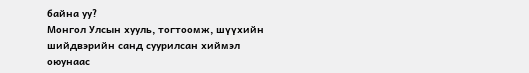байна уу?
Монгол Улсын хууль, тогтоомж, шүүхийн шийдвэрийн санд суурилсан хиймэл оюунаас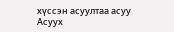хүссэн асуултаа асуу
Асуух